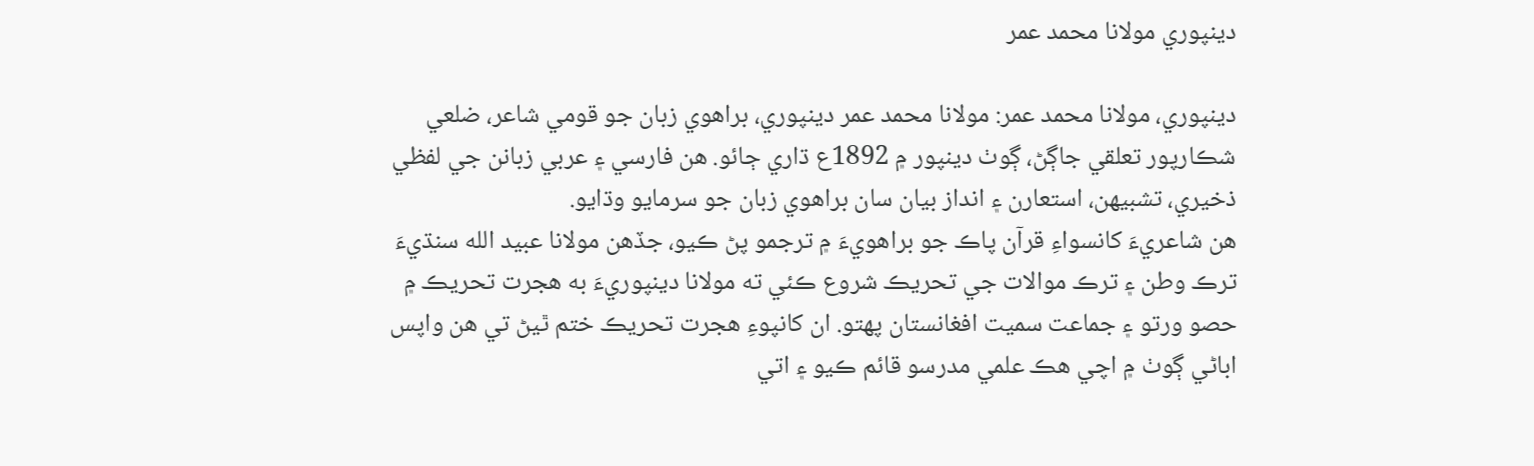دينپوري مولانا محمد عمر

دينپوري، مولانا محمد عمر: مولانا محمد عمر دينپوري، براهوي زبان جو قومي شاعر، ضلعي شڪارپور تعلقي جاڳڻ، ڳوٺ دينپور ۾ 1892ع ڌاري ڄائو. هن فارسي ۽ عربي زبانن جي لفظي ذخيري، تشبيهن، استعارن ۽ انداز بيان سان براهوي زبان جو سرمايو وڌايو.
هن شاعريءَ کانسواءِ قرآن پاڪ جو براهويءَ ۾ ترجمو پڻ ڪيو، جڏهن مولانا عبيد الله سنڌيءَ ترڪ وطن ۽ ترڪ موالات جي تحريڪ شروع ڪئي ته مولانا دينپوريءَ به هجرت تحريڪ ۾ حصو ورتو ۽ جماعت سميت افغانستان پهتو. ان کانپوءِ هجرت تحريڪ ختم ٿيڻ تي هن واپس اباڻي ڳوٺ ۾ اچي هڪ علمي مدرسو قائم ڪيو ۽ اتي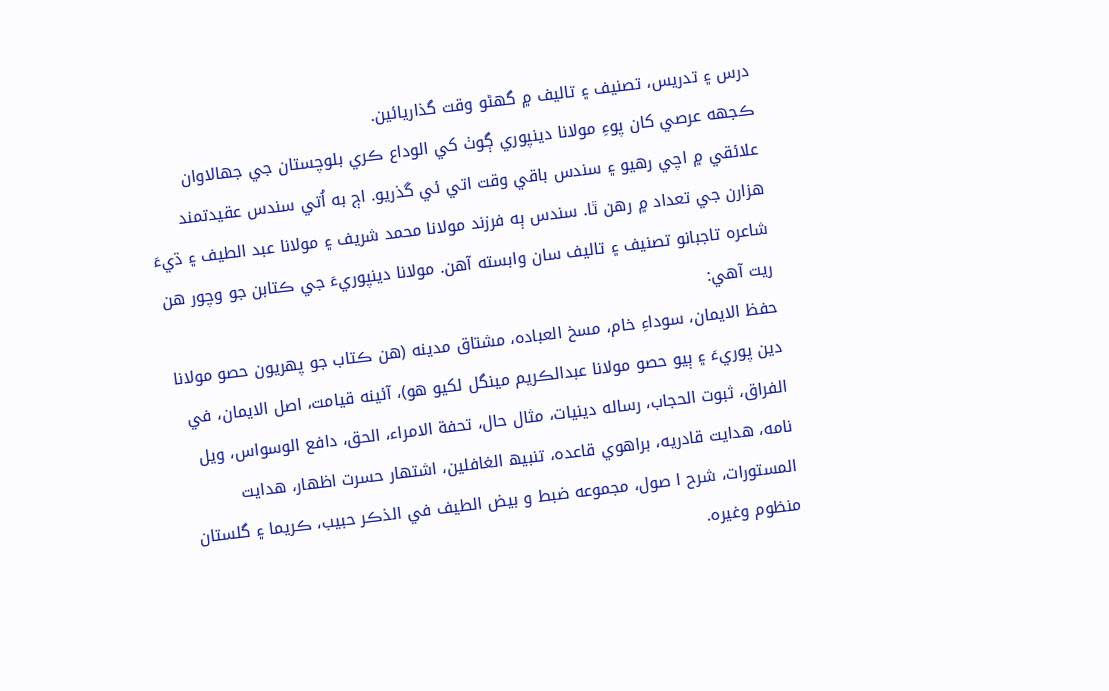درس ۽ تدريس، تصنيف ۽ تاليف ۾ گھڻو وقت گذاريائين.
ڪجهه عرصي کان پوءِ مولانا دينپوري ڳوٺ کي الوداع ڪري بلوچستان جي جھالاوان علائقي ۾ اچي رهيو ۽ سندس باقي وقت اتي ئي گذريو. اڄ به اُتي سندس عقيدتمند هزارن جي تعداد ۾ رهن ٿا. سندس ٻه فرزند مولانا محمد شريف ۽ مولانا عبد الطيف ۽ ڌيءَ شاعره تاجبانو تصنيف ۽ تاليف سان وابسته آهن. مولانا دينپوريءَ جي ڪتابن جو وچور هن ريت آهي:
حفظ الايمان، سوداءِ خام، مسخ العباده، مشتاق مدينه (هن ڪتاب جو پهريون حصو مولانا دين پوريءَ ۽ ٻيو حصو مولانا عبدالڪريم مينگل لکيو هو)، آئينه قيامت، اصل الايمان، في الفراق، ثبوت الحجاب، رساله دينيات، مثال حال، تحفة الامراء، الحق، دافع الوسواس، ويل نامه، هدايت قادريه، براهوي قاعده، تنبيھ الغافلين، اشتهار حسرت اظهار، هدايت المستورات، شرح ا صول، مجموعه ضبط و بيض الطيف في الذڪر حبيب، ڪريما ۽ گلستان منظوم وغيره.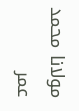مولانا محمد عمر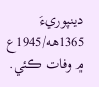دينپوريءَ 1365هه/1945ع ۾ وفات ڪئي.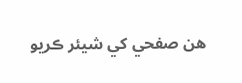هن صفحي کي شيئر ڪريو